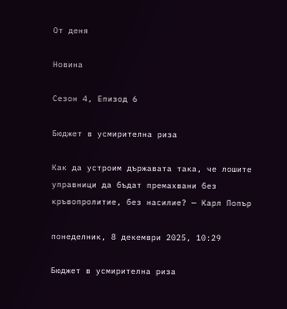От деня

Новина

Сезон 4, Епизод 6

Бюджет в усмирителна риза

Как да устроим държавата така, че лошите управници да бъдат премахвани без кръвопролитие, без насилие? — Карл Попър

понеделник, 8 декември 2025, 10:29

Бюджет в усмирителна риза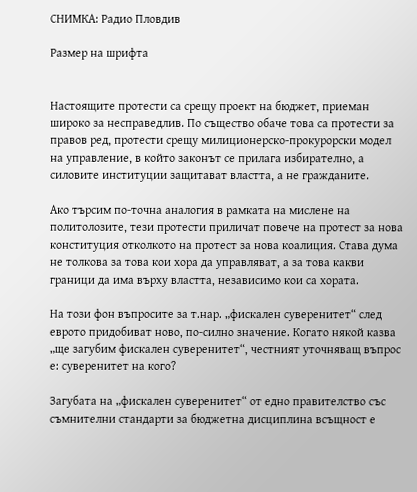СНИМКА: Радио Пловдив

Размер на шрифта


Настоящите протести са срещу проект на бюджет, приеман широко за несправедлив. По същество обаче това са протести за правов ред, протести срещу милиционерско-прокурорски модел на управление, в който законът се прилага избирателно, а силовите институции защитават властта, а не гражданите.

Ако търсим по-точна аналогия в рамката на мислене на политолозите, тези протести приличат повече на протест за нова конституция отколкото на протест за нова коалиция. Става дума не толкова за това кои хора да управляват, а за това какви граници да има върху властта, независимо кои са хората.

На този фон въпросите за т.нар. „фискален суверенитет“ след еврото придобиват ново, по-силно значение. Когато някой казва „ще загубим фискален суверенитет“, честният уточняващ въпрос е: суверенитет на кого?

Загубата на „фискален суверенитет“ от едно правителство със съмнителни стандарти за бюджетна дисциплина всъщност е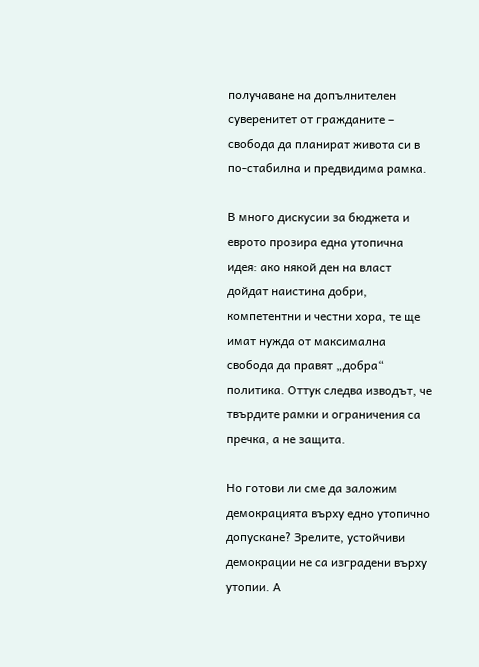получаване на допълнителен суверенитет от гражданите – свобода да планират живота си в по-стабилна и предвидима рамка.

В много дискусии за бюджета и еврото прозира една утопична идея: ако някой ден на власт дойдат наистина добри, компетентни и честни хора, те ще имат нужда от максимална свобода да правят „добра“ политика. Оттук следва изводът, че твърдите рамки и ограничения са пречка, а не защита.

Но готови ли сме да заложим демокрацията върху едно утопично допускане? Зрелите, устойчиви демокрации не са изградени върху утопии. А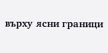върху ясни граници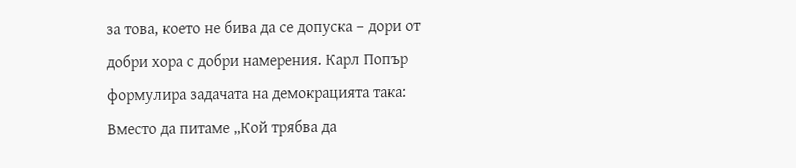за това, което не бива да се допуска – дори от добри хора с добри намерения. Карл Попър формулира задачата на демокрацията така: Вместо да питаме „Кой трябва да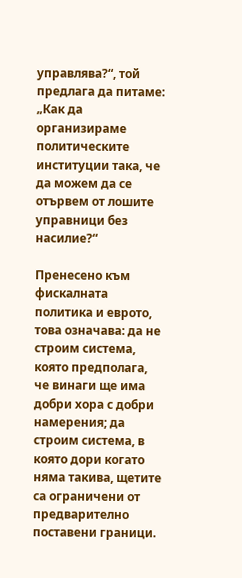управлява?“, той предлага да питаме: „Как да организираме политическите институции така, че да можем да се отървем от лошите управници без насилие?“

Пренесено към фискалната политика и еврото, това означава: да не строим система, която предполага, че винаги ще има добри хора с добри намерения; да строим система, в която дори когато няма такива, щетите са ограничени от предварително поставени граници.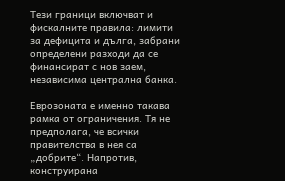Тези граници включват и фискалните правила: лимити за дефицита и дълга, забрани определени разходи да се финансират с нов заем, независима централна банка.

Еврозоната е именно такава рамка от ограничения. Тя не предполага, че всички правителства в нея са „добрите“. Напротив, конструирана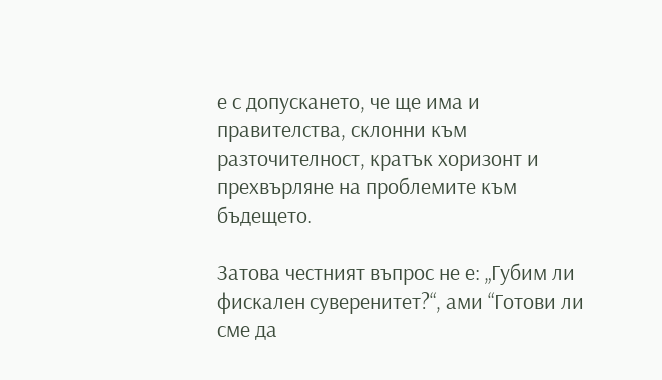е с допускането, че ще има и правителства, склонни към разточителност, кратък хоризонт и прехвърляне на проблемите към бъдещето.

Затова честният въпрос не е: „Губим ли фискален суверенитет?“, ами “Готови ли сме да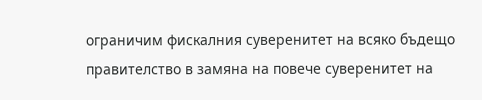ограничим фискалния суверенитет на всяко бъдещо правителство в замяна на повече суверенитет на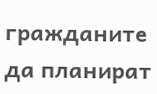гражданите да планират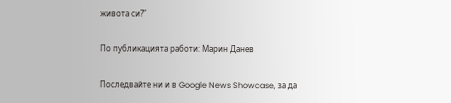живота си?”

По публикацията работи: Марин Данев

Последвайте ни и в Google News Showcase, за да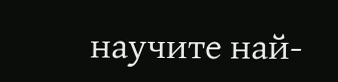научите най-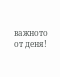важното от деня!